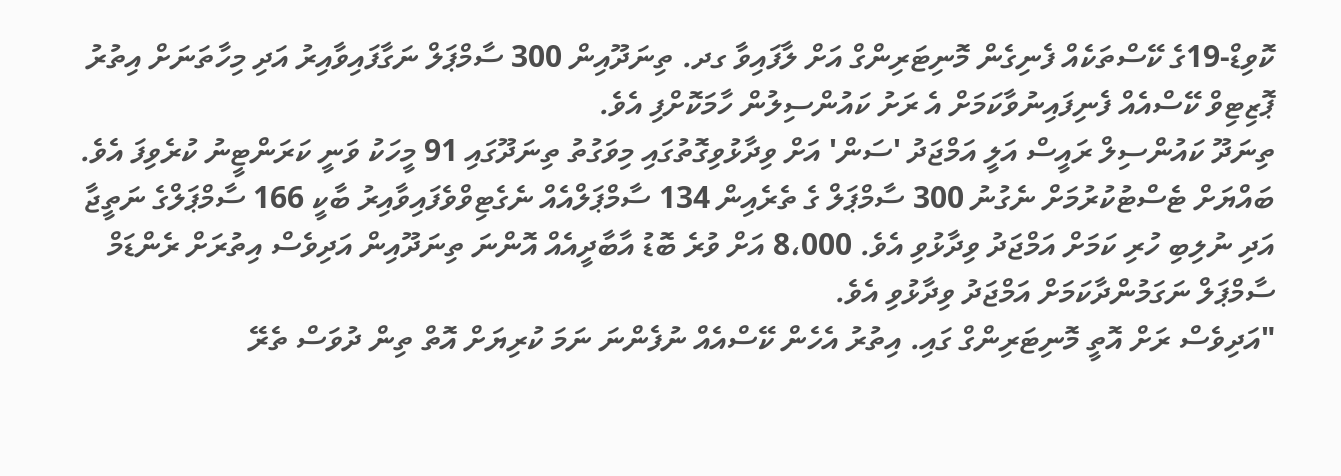ކޮވިޑް-19ގެ ކޭސްތަކެއް ފެނިގެން މޮނިޓަރިންގް އަށް ލާފައިވާ ގދ. ތިނަދޫއިން 300 ސާމްޕަލް ނަގާފައިވާއިރު އަދި މިހާތަނަށް އިތުރު ޕޮޒިޓިވް ކޭސްއެއް ފެނިފައިނުވާކަމަށް އެ ރަށު ކައުންސިލުން ހާމަކޮށްފި އެވެ.
ތިނަދޫ ކައުންސިލް ރައީސް އަލީ އަމްޖަދު 'ސަން' އަށް ވިދާޅުވިގޮތުގައި މިވަގުތު ތިނަދޫގައި 91 މީހަކު ވަނީ ކަރަންޓީނު ކުރެވިފަ އެވެ. ބައްޔަށް ޓެސްޓުކުރުމަށް ނެގުނު 300 ސާމްޕަލް ގެ ތެރެއިން 134 ސާމްޕަލްއެއް ނެގެޓިވްވެފައިވާއިރު ބާކީ 166 ސާމްޕަލްގެ ނަތީޖާ އަދި ނުލިބި ހުރި ކަމަށް އަމްޖަދު ވިދާޅުވި އެވެ. 8،000 އަށް ވުރެ ބޮޑު އާބާދީއެއް އޮންނަ ތިނަދޫއިން އަދިވެސް އިތުރަށް ރެންޑަމް ސާމްޕަލް ނަގަމުންދާކަމަށް އަމްޖަދު ވިދާޅުވި އެވެ.
"އަދިވެސް ރަށް އޮތީ މޮނިޓަރިންގް ގައި. އިތުރު އެހެން ކޭސްއެއް ނުފެންނަ ނަމަ ކުރިޔަށް އޮތް ތިން ދުވަސް ތެރޭ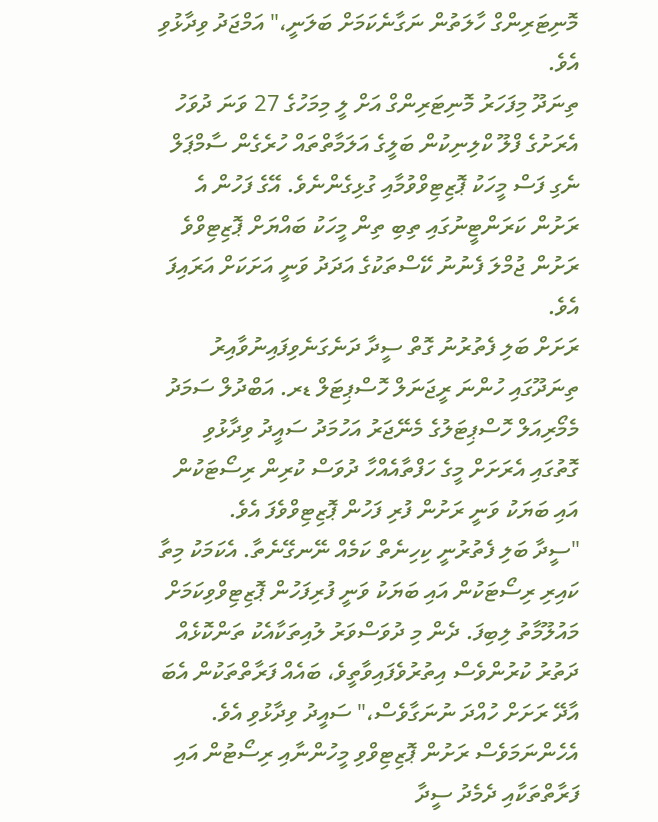މޮނިޓަރިންގް ހާލަތުން ނަގާނެކަމަށް ބަލަނީ،" އަމްޖަދު ވިދާޅުވި އެވެ.
ތިނަދޫ މިފަހަރު މޮނިޓަރިންގް އަށް ލީ މިމަހުގެ 27 ވަނަ ދުވަހު އެރަށުގެ ފްލޫ ކްލިނިކުން ބަލީގެ އަލަމާތްތައް ހުރެގެން ސާމްޕަލް ނެގި ފަސް މީހަކު ޕޮޒިޓިވްވުމާއި ގުޅިގެންނެވެ. އޭގެ ފަހުން އެ ރަށުން ކަރަންޓީނުގައި ތިބި ތިން މީހަކު ބައްޔަށް ޕޮޒިޓިވްވެ ރަށުން ޖުމްލަ ފެނުނު ކޭސްތަކުގެ އަދަދު ވަނީ އަށަކަށް އަރައިފަ އެވެ.
ރަށަށް ބަލި ފެތުރުނު ގޮތް ސީދާ ދަނެގަނެވިފައިނުވާއިރު ތިނަދޫގައި ހުންނަ ރީޖަނަލް ހޮސްޕިޓަލް ޑރ. އަބްދުލް ސަމަދު މެމޯރިއަލް ހޮސްޕިޓަލުގެ މެނޭޖަރު އަހުމަދު ސައީދު ވިދާޅުވި ގޮތުގައި އެރަށަށް މީގެ ހަފްތާއެއްހާ ދުވަސް ކުރިން ރިސޯޓަކުން އައި ބަޔަކު ވަނީ ރަށުން ފުރި ފަހުން ޕޮޒިޓިވްވެފަ އެވެ.
"ސީދާ ބަލި ފެތުރުނީ ކިހިނެތް ކަމެއް ނޭނގޭނެތާ. އެކަމަކު މިތާ ކައިރި ރިސޯޓަކުން އައި ބަޔަކު ވަނީ ފުރިފަހުން ޕޮޒިޓިވްވިކަމަށް މައުލޫމާތު ލިބިފަ. ދެން މި ދުވަސްވަރު ލުއިތަކާއެކު ތަންކޮޅެއް ދަތުރު ކުރުންވެސް އިތުރުވެފައިވާތީވެ، ބައެއް ފަރާތްތަކުން އެބަ އާދޭ ރަށަށް ހުއްދަ ނުނަގާވެސް،" ސައީދު ވިދާޅުވި އެވެ. އެހެންނަމަވެސް ރަށުން ޕޮޒިޓިވްވި މީހުންނާއި ރިސޯޓުން އައި ފަރާތްތަކާއި ދެމެދު ސީދާ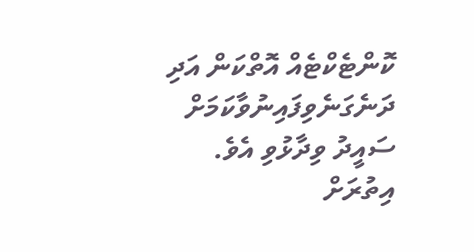ކޮންޓެކްޓެއް އޮތްކަން އަދި ދަނެގަނެވިފައިނުވާކަމަށް ސައީދު ވިދާޅުވި އެވެ.
އިތުރަށް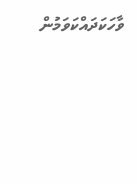ވާހަކަދައްކަވަމުން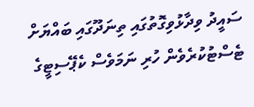ސައީދު ވިދާޅުވިގޮތުގައި ތިނަދޫގައި ބައްޔަށް ޓެސްޓުކުރެވެން ހުރި ނަމަވެސް ކެޕޭސިޓީގެ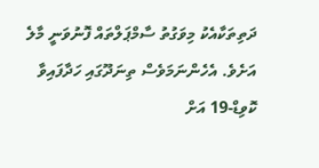ދަތިތަކާއެކު މިވަގުތު ސާމްޕަލްތައް ފޮނުވަނީ މާލެ އަށެވެ. އެހެންނަމަވެސް ތިނަދޫގައި ހަދާފައިވާ ކޮވިޑް-19 އަށް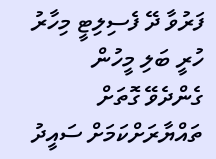ފަރުވާ ދޭ ފެސިލިޓީ މިހާރު ހުރީ ބަލި މީހުން ގެންދެވޭ ގޮތަށް ތައްޔާރަށްކަމަށް ސައީދު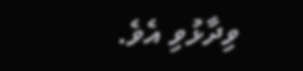ވިދާޅުވި އެވެ.